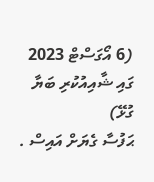(6 އޯގަސްޓް 2023 ގައި ޝާއިއުކުރި ބަޔާ ގުޅޭ)
ޙަފުސާ ގެޔަށް އައިސް .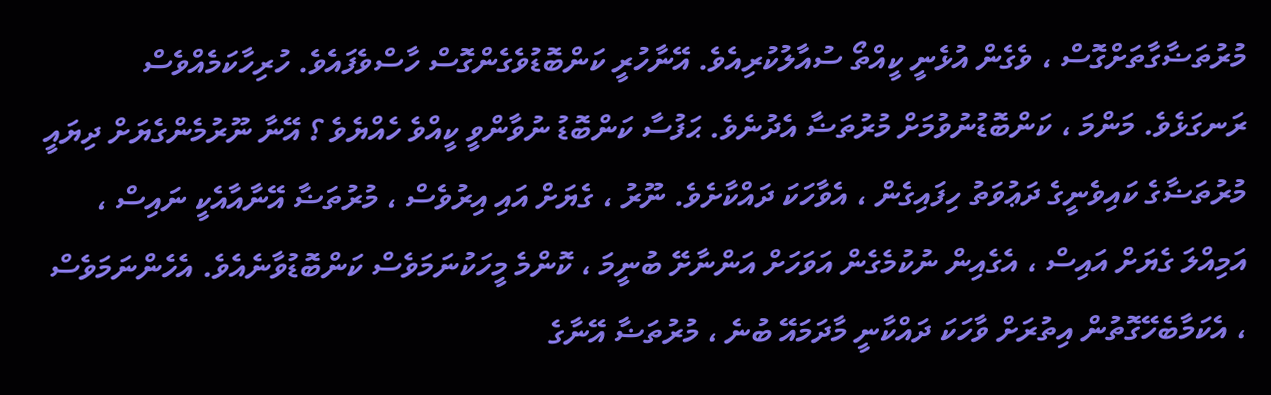މުރުތަޟާގާތަށްގޮސް ، ވެގެން އުޅެނީ ކީއްތޯ ސުއާލުކުރިއެވެ. އޭނާހުރީ ކަންބޮޑުވެގެންގޮސް ހާސްވެފައެވެ. ހުރިހާކަމެއްވެސް ރަނގަޅެވެ. މަންމަ ، ކަންބޮޑުނުވުމަށް މުރުތަޟާ އެދުނެވެ. ޙަފުސާ ކަންބޮޑު ނުވާންވީ ކީއްވެ ހެއްޔެވެ ؟ އޭނާ ނޫރުމެންގެޔަށް ދިޔައީ މުރުތަޟާގެ ކައިވެނީގެ ދަޢުވަތު ހިފައިގެން ، އެވާހަކަ ދައްކާށެވެ. ނޫރު ، ގެޔަށް އައި އިރުވެސް ، މުރުތަޟާ އޭނާއާއެކީ ނައިސް ، އަމިއްލަ ގެޔަށް އައިސް ، އެގެއިން ނުކުމެގެން އަވަހަށް އަންނާށޭ ބުނީމަ ، ކޮންމެ މީހަކުނަމަވެސް ކަންބޮޑުވާނެއެވެ. އެހެންނަމަވެސް ، އެކަމާބެހޭގޮތުން އިތުރަށް ވާހަކަ ދައްކާނީ މާދަމައޭ ބުނެ ، މުރުތަޟާ އޭނާގެ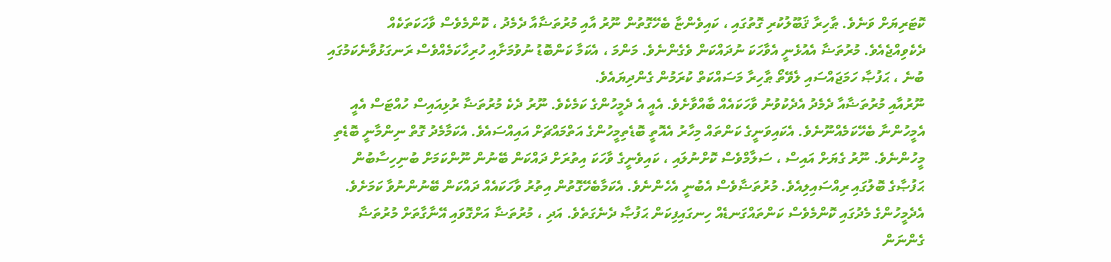ކޮޓަރިޔަށް ވަނެވެ. ޠާހިރާ ޤަބޫލުކުރި ގޮތުގައި ، ކައިވެންޏާ ބެހޭގޮތުން ނޫރު އާއި މުރުތަޟާއާ ދެމެދު ، ކޮންމެވެސް ވާހަކަތަކެއް ދެކެވިއްޖެއެވެ. މުރުތަޟާ އެއުޅެނީ އެވާހަކަ ނުދައްކަން ވެގެންނެވެ. މަންމަ ، އެކަމާ ކަންބޮޑު ނުވުމަށާއި ހުރިހާކަމެއްވެސް ރަނގަޅުވާނެކަމުގައި ބުނެ ، ޙަފުޞާ ހަމަޖައްސައި ލެވޭތޯ ޠާހިރާ މަސައްކަތް ކުރަމުން ގެންދިޔައެވެ.
ނޫރުއާއި މުރުތަޟާއާ ދެމެދު އެދެކުވުނު ވާހަކައެއް ބާއްވާށެވެ. އެއީ އެ ދެމީހުންގެ ކަމެކެވެ. ނޫރު ދެކެ މުރުތަޟާ ރުޅިއައިސް ހުއްޓަސް އެއީ އެމީހުންނާ ބެހޭކަމެއްނޫނެވެ. އެކައިވަނީގެ ކަންތައް މިހާރު އެއޮތީ ބޮޑެތިމީހުންގެ އަތްމައްޗަށް އައިއްސައެވެ. އެކަމާމެދު ގޮތް ނިންމާނީ ބޮޑެތި މީހުންނެވެ. ނޫރު ގެޔަށް އައިސް ، ސަލާމްވެސް ކޮށްނުލައި ، ކައިވެނީގެ ވާހަކަ އިތުރަށް ދައްކަން ބޭނުން ނޫންކަމަށް ބުނިހިސާބުން ޙަފުޞާގެ ބޮލުގައި ރިއްސައިލިއެވެ. މުރުތަޟާވެސް އެބުނީ އެހެންނެވެ. އެކަމާބެހޭގޮތުން އިތުރު ވާހަކައެއް ދައްކަން ބޭނުންނުވާ ކަމަށެވެ. އެދެމީހުންގެ މެދުގައި ކޮންމެވެސް ކަންތައްގަނޑެއް ހިނގައިފިކަން ޙަފުޞާ ދެނެގަތެވެ. އަދި ، މުރުތަޟާ އަށްގޮވައި އޭނާގާތަށް މުރުތަޟާ ގެންނަން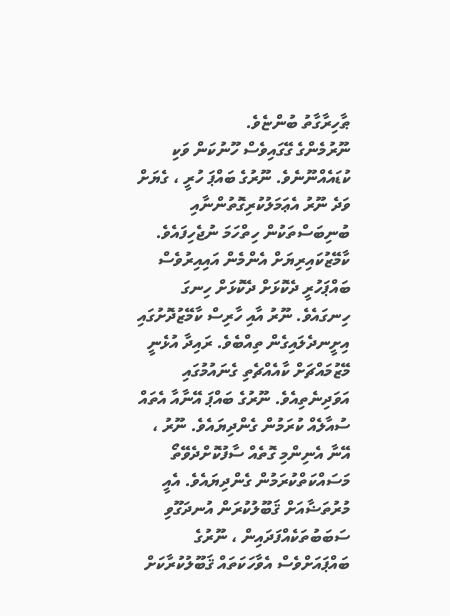ޠާހިރާގާތު ބުންޏެވެ.
ނޫރުމެންގެ ގޭގައިވެސް ހޫނުކަން ވަކި ކުޑައެއްނޫނެވެ. ނޫރުގެ ބައްޕަ ހުރީ ، ގެޔަށް ވަދެ ނޫރު އެޢަމަލުކުރިގޮތުންނާއި ބުނިބަސްތަކުން ހިތްހަމަ ނުޖެހިފައެވެ. ކާމޭޒުކައިރިޔަށް އެންމެން އައިއިރުވެސް ބައްޕަހުރީ ދެކޮޅަށް ދެކޮޅަށް ހިނގަ ހިނގައެވެ. ނޫރު އާއި ހާރިސް ކާމޭޒުދޮށުގައި އިށީނދެލައިގެން ތިއްބެވެ. ރައިދާ އުޅެނީ މޭޒުމައްޗަށް ކާއެއްޗެތި ގެނައުމުގައި އަވަދިނެތިއެވެ. ނޫރުގެ ބައްޕަ އޭނާއާ އެތައް ސުއާލެއް ކުރަމުން ގެންދިޔައެވެ. ނޫރު ، އޭނާ އެނިންމި ގޮތެއް ސާފުކޮށްދެވޭތޯ މަސައްކަތްކުރަމުން ގެންދިޔައެވެ. އެއީ މުރުތަޟާއަށް ޤަބޫލުކުރަން އުނދަގޫވި ސަބަބުތަކެއްފަދައިން ، ނޫރުގެ ބައްޕައަށްވެސް އެވާހަކަތައް ޤަބޫލުކުރާކަށް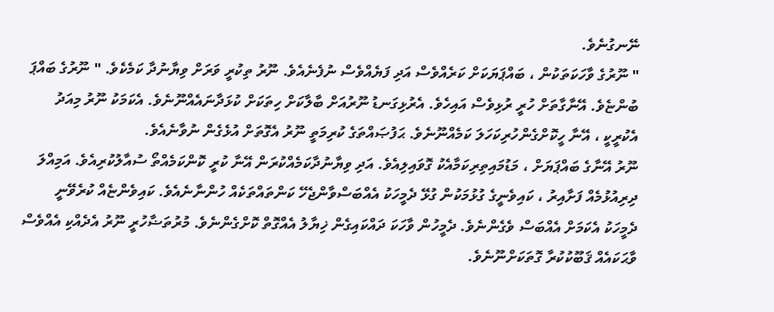ނޭނގުނެވެ.
" ނޫރުގެ ވާހަކަތަކުން ، ބައްޕަޔަކަށް ކަރެއްވެސް އަދި ފަޔެއްވެސް ނުފެނެއެވެ. ނޫރު ތިކުރީ ވަރަށް ވިޔާނުދާ ކަމެކެވެ. " ނޫރުގެ ބައްޕަ ބުންޏެވެ. އޭނާގާތަށް ހުރީ ރުޅިވެސް އައިހެވެ. އެރުޅިގަނޑު ނޫރުއަށް ބާލާކަށް ހިތަކަށް ކުޅަދާނައެއްނޫނެވެ. އެކަމަކު ނޫރު މިއަދު އެކުރީކީ ، އޭނާ ހީކޮށްގެންހުރިކަހަލަ ކަމެއްނޫނެވެ. ޙަފުޞައްތަގެ ކުރިމަތީ ނޫރު އެގޮތަށް އުޅެގެން ނުވާނެއެވެ.
ނޫރު އޭނާގެ ބައްޕަޔަށް ، މަޑުމައިތިރިކަމާއެކު ގޮވައިލިއެވެ. އަދި ވިޔާނުދާކަމެއްކުރަން އޭނާ ކުރީ ކޮންކަމެއްތޯ ސުއާލުކުރިއެވެ. އަމިއްލަ ދިރިއުޅުމެއް ފަށާއިރު ، ކައިވެނީގެ ގުޅުމަކުން ގުޅޭ ދެމީހަކު އެއްބަސްވާންޖެހޭ ކަންތައްތަކެއް ހުންނާނެއެވެ. ކައިވެންޏެއް ކުރެވޭނީ ދެމީހަކު އެކަމަށް އެއްބަސް ވެގެންނެވެ. ދެމީހުން ވާހަކަ ދައްކައިގެން ޚިޔާލު އެއްގޮތް ކޮށްގެންނެވެ. މުރުތަޟާހުރީ ނޫރު އެދެއްކި އެއްވެސް ވާޙަކައެއް ޤަބޫކުކުރާ ގޮތަކަށްނޫނެވެ.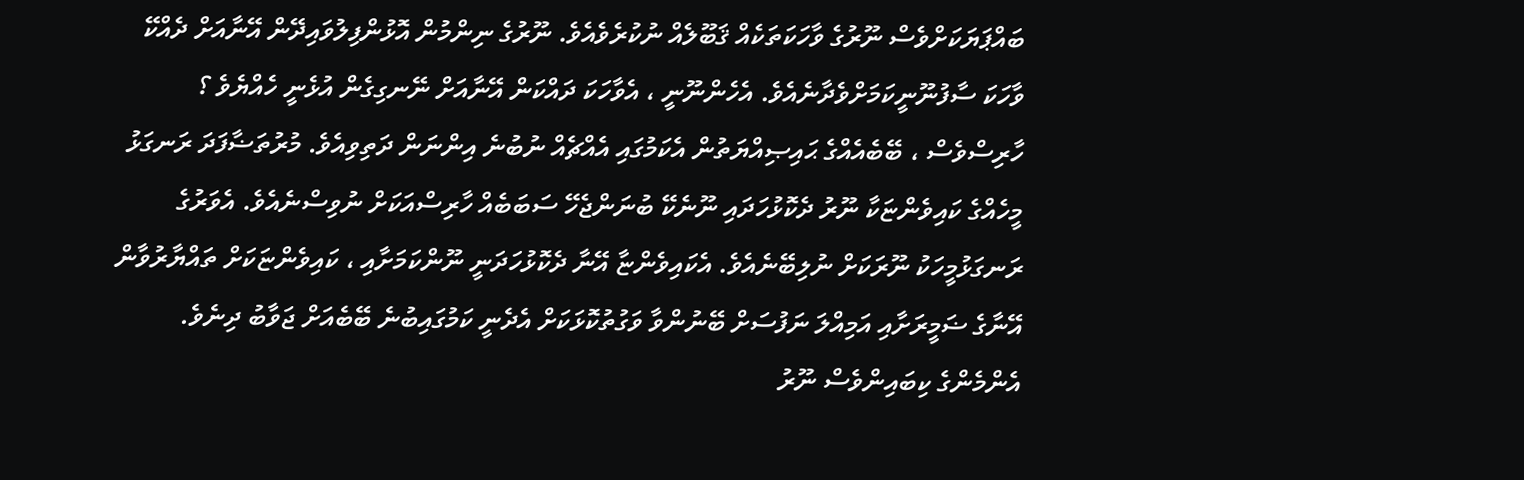ބައްޕަޔަކަށްވެސް ނޫރުގެ ވާހަކަތަކެއް ޤަބޫލެއް ނުކުރެވެއެވެ. ނޫރުގެ ނިންމުން އޮޅުންފިލުވައިދޭން އޭނާއަށް ދެއްކޭ ވާހަކަ ސާފުނޫނީކަމަށްވެދާނެއެވެ. އެހެންނޫނީ ، އެވާހަކަ ދައްކަން އޭނާއަށް ނޭނގިގެން އުޅެނީ ހެއްޔެވެ ؟
ހާރިސްވެސް ، ބޭބެއެއްގެ ޙައިޞިއްޔަތުން އެކަމުގައި އެއްޗެއް ނުބުނެ އިންނަން ދަތިވިއެވެ. މުރުތަޟާފަދަ ރަނގަޅު މީހެއްގެ ކައިވެންޏަކާ ނޫރު ދެކޮޅުހަދައި ނޫނެކޭ ބުނަންޖެހޭ ސަބަބެއް ހާރިސްއަކަށް ނުވިސްނެއެވެ. އެވަރުގެ ރަނގަޅުމީހަކު ނޫރަކަށް ނުލިބޭނެއެވެ. އެކައިވެންޏާ އޭނާ ދެކޮޅުހަދަނީ ނޫންކަމަށާއި ، ކައިވެންޏަކަށް ތައްޔާރުވާން އޭނާގެ ޟަމީރަށާއި އަމިއްލަ ނަފުސަށް ބޭނުންވާ ވަގުތުކޮޅަކަށް އެދެނީ ކަމުގައިބުނެ ބޭބެއަށް ޖަވާބު ދިނެވެ. އެންމެންގެ ކިބައިންވެސް ނޫރު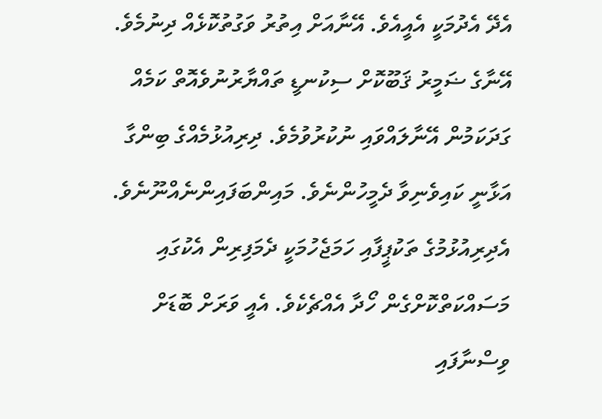އެދޭ އެދުމަކީ އެއީއެވެ. އޭނާއަށް އިތުރު ވަގުތުކޮޅެއް ދިނުމެވެ. އޭނާގެ ޟަމީރު ޤަބޫކޮށް ސިކުނޑީ ތައްޔާރުނުވެއޮތް ކަމެއް ގަދަކަމުން އޭނާލައްވައި ނުކުރުވުމެވެ. ދިރިއުޅުމެއްގެ ބިންގާ އަޅާނީ ކައިވެނިވާ ދެމީހުންނެވެ. މައިންބަފައިންނެއްނޫނެވެ. އެދިރިއުޅުމުގެ ތަކުޕީފާއި ހަމަޖެހުމަކީ ދެމަފިރިން އެކުގައި މަސައްކަތްކޮށްގެން ހޯދާ އެއްޗެކެވެ. އެއީ ވަރަށް ބޮޑަށް ވިސްނާފައި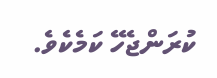ކުރަންޖެހޭ ކަމެކެވެ.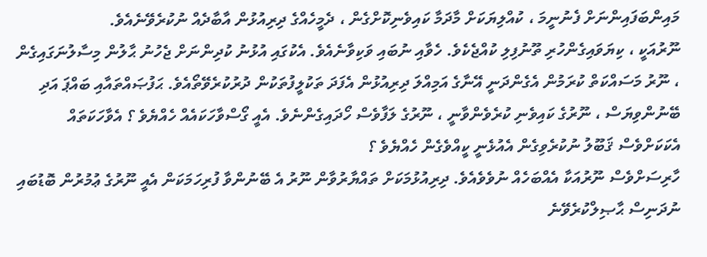މައިންބަފައިންނަށް ފެނުނީމަ ، ކުއްލިޔަކަށް މާދަމާ ކައިވެނިކޮށްގެން ، ދެމީހެއްގެ ދިރިއުޅުން އާބާދެއް ނުކުރެވޭނެއެވެ.
ނޫރުއަކީ ، ކިޔަވައިގެންހުރި ތޫނުފިލި ކުއްޖެކެވެ. ހެވާއި ނުބައި ވަކިވާނެއެވެ. އެކުގައި އުޅުނު ކުދިންނަށް ޖެހުނު ޙާލުން މިސާލުނަގައިގެން ، ނޫރު މަސައްކަތް ކުރަމުން އެގެންދަނީ އޭނާގެ އަމިއްލަ ދިރިއުޅުން އެފަދަ ތަކުލީފުތަކުން ދުރުކުރެވޭތޯއެވެ. ޙަފުޞައްތައާއި ބައްޕަ އަދި ބޭނުންވިޔަސް ، ނޫރުގެ ކައިވެނި ކުރެވެންވާނީ ، ނޫރުގެ ލަފާވެސް ހޯދައިގެންނެވެ. އެއީ ގޯސްވާހަކައެއް ހެއްޔެވެ ؟ އެވާހަކަތައް އެކަކަށްވެސް ޤަބޫލު ނުކުރެވިގެން އެއުޅެނީ ކީއްވެގެން ހެއްޔެވެ ؟
ހާރިސަށްވެސް ނޫރުއަކާ އެއްބަހެއް ނުވެވެއެވެ. ދިރިއުޅުމަކަށް ތައްޔާރުވާން ނޫރު އެ ބޭނުންވާ ފުރިހަމަކަން އެއީ ނޫރުގެ ޢުމުރުން ބޮޑުބައި ނުދަނިސް ޙާޞިލްކުރެވޭނެ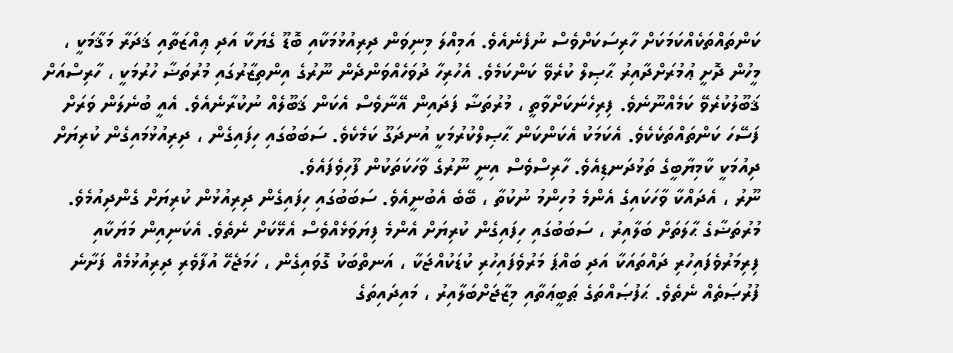ކަންތައްތަކެއްކަމަކަށް ހާރިސަކަށްވެސް ނުފެނެއެވެ. އަމިއްލަ މިނިވަން ދިރިއުޅުމަކާއި ބޮޑޫ ގެޔަކާ އަދި ޢިއްޒަތާއި ޤަދަރާ މަޤާމަކީ ، މީހުން ދޮށީ ޢުމުރަށްދާއިރު ޙާޞިލް ކުރެވޭ ކަންކަމެވެ. އެހުރިހާ ދުވަހެއްވަންދެން ނޫރުގެ އިންތިޒާރުގައި މުރުތަޟާ ހުރުމަކީ ، ހާރިސްއަށް ޤަބޫލުކުރެވޭ ކަމެއްނޫނެވެ. ފިރިހެނަކަށްވާތީ ، މުރުތަޟާ ފަދައިން އޭނާވެސް އެކަން ޤަބޫލެއް ނުކުރާނެއެވެ. އެއީ ބުނެލަން ވަރަށް ފަސޭހަ ކަންތައްތަކެކެވެ. އެކަމަކު އެކަންކަން ޙާޞިލްކުރުމަކީ އުނދަގޫ ކަމެކެވެ. ސަބަބުގައި ހިފައިގެން ، ދިރިއުޅުމައިގެން ކުރިޔަށް ދިއުމަކީ ކާމިޔާބީގެ ތަޅުދަނޑިއެވެ. ހާރިސްވެސް އިނީ ނޫރުގެ ވާހަކަތަކުން ފޫހިވެފައެވެ.
ނޫރު ، އެދައްކާ ވާހަކައިގެ އެންމެ މުހިންމު ނުކުތާ ، ބޭބެ އެބުނީއެވެ. ސަބަބުގައި ހިފައިގެން ދިރިއުޅުން ކުރިޔަށް ގެންދިއުމެވެ. މުރުތަޟާގެ ޙާލަތަށް ބަލާއިރު ، ސަބަބުގައި ހިފައިގެން ކުރިޔަށް އެންމެ ފިޔަވަޅެއްވެސް އެޅޭކަށް ނެތެވެ. އެކަނިއިން މަޔަކާއި ފިރިމަރުވެފައިހުރި ދައްތައަކާ އަދި ބައްޕަ މަރުވެފައިހުރި ކުޑަކުއްޖަކާ ، އަނތްބަކު ގޮވައިގެން ، ހަމަޖެހޭ އުފާވެރި ދިރިއުޅުމެއް ފަށާނެ ފުރުޞަތެއް ނެތެވެ. ޙަފުޞައްތަގެ ޠަބީޢަތާއި މިޒާޖަށްބަލާއިރު ، މައިދައިތަގެ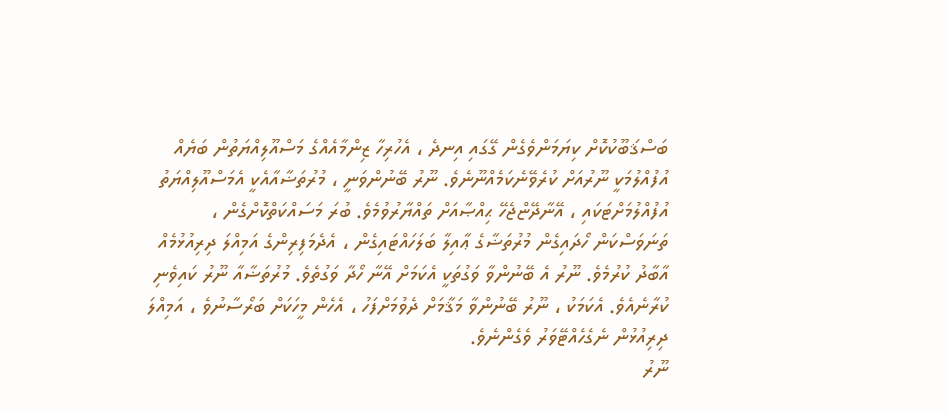ބަސްޤަބޫކުކޮށް ކިޔަމަންވެގެން ގޭގައި އިނދެ ، އެހުރިހާ ޒިންމާއެއްގެ މަސްއޫލިއްޔަތުން ބަޔެއް އުފުއްލުމަކީ ނޫރުއަށް ކުރެވޭނެކަމެއްނޫނެވެ. ނޫރު ބޭނުންވަނީ ، މުރުތަޟާއާއެކީ އެމަސްއޫލިއްޔަތު އުފުއްލުމަށްޓަކައި ، އޭނާދޭޏްޖެހޭ ޙިއްޞާއަށް ތައްޔާރުވުމެވެ. ބުރަ މަސައްކަތްކޮށްގެން ، ތަނަވަސްކަން ހޯދައިގެން މުރުތަޟާގެ ޢާއިލާ ބަލަހައްޓައިގެން ، އެދެމަފިރިންގެ އަމިއްލަ ދިރިއުޅުމެއް އާބާދު ކުރުމެވެ. ނޫރު އެ ބޭނުންވާ ވަގުތަކީ އެކަމަށް އޭނާ ހޯދާ ވަގުތެވެ. މުރުތަޟާއާ ނޫރު ކައިވެނި ކުރާނެއެވެ. އެކަމަކު ، ނޫރު ބޭނުންވާ މަޤާމަށް ދެވުމަށްފަހު ، އެހެން މީހަކަށް ބަރޯސާނުވެ ، އަމިއްލަ ދިރިއުޅުން ނެގެހެއްޓޭވަރު ވެގެންނެވެ.
ނޫރު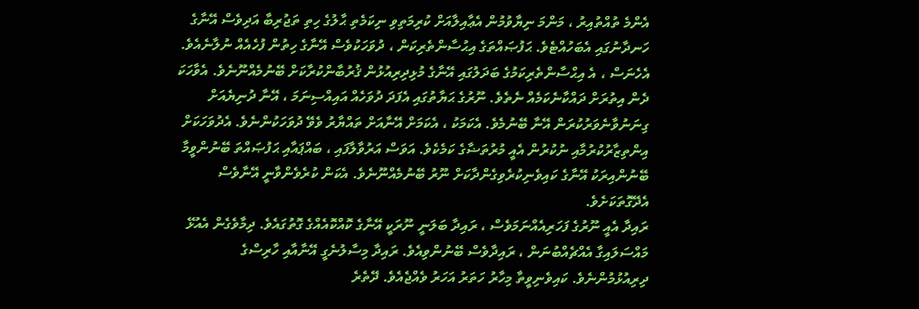އެންމެ ތުއްތުއިރު ، މަންމަ ނިޔާވުމުން އެޢާއިލާއަށް ކުރިމަތިވި ނިކަމެތި ޙާލުގެ ހިތި ތަޖުރިބާ އަދިވެސް އޭނާގެ ހަނދާނުގައި އެބަހުއްޓެވެ. ޙަފުޞައްތަގެ އިޙުސާންތެރިކަން ، ދުވަހަކުވެސް އޭނާގެ ހިތުން ފުހެއެއް ނުލާނެއެވެ. އެހެނަސް ، އެ އިޙްސާންތެރިކަމުގެ ބަދަލުގައި އޭނާގެ މުޅިދިރިއުޅުން ޤުރުބާންކުރާކަށް ބޭނުމެއްނޫނެވެ. އެވާހަކަ ދެން އިތުރަށް ދައްކާނެކަމެއް ނެތެވެ. ނޫރުގެ ޙަޔާތުގައި އެފަދަ ދުވަހެއް އައިއްސިނަމަ ، އޭނާ ދުނިޔެއަށް ގިނަނުވާނެވަރުކުރަން އޭނާ ބޭނުމެވެ. އެކަމަކު ، އެކަމަށް އޭނާއަށް ތައްޔާރު ވެވޭ ދުވަހަކުންނެވެ. އެދުވަހަކަށް އިންތިޒާރުކުރުމާއި ނުކުރުން އެއީ މުރުތަޟާގެ ކަމެކެވެ. އަވަސް އަރުވާލާފައި ، ބައްޕައާއި ޙަފުޞައްތަ ބޭނުންވީމާ ބޭނުންއިރަކު އޭނާގެ ކައިވެނިކުރެވިގެންދާކަށް ނޫރު ބޭނުމެއްނޫނެވެ. އެކަން ކުރެވެންވާނީ އޭނާވެސް އެދޭގޮތަކަށެވެ.
ރައިދާ އެއީ ނޫރުގެ ފަހަރިއެއްނަމަވެސް ، ރައިދާ ބަލަނީ ނޫރަކީ އޭނާގެ ކޮއްކޮއެއްގެ ގޮތުގައެވެ. ދިމާވެގެން އެއުޅޭ މައްސަލައިގާ އެއްޗެއްބުނަން ، ރައިދާވެސް ބޭނުންވިއެވެ. ރައިދާ މިސާލުނެގީ އޭނާއާއި ހާރިސްގެ ދިރިއުޅުމުންނެވެ. ކައިވެނިވީތާ މިހާރު ހަތަރު އަހަރު ވެއްޖެއެވެ. ދޭތެރެ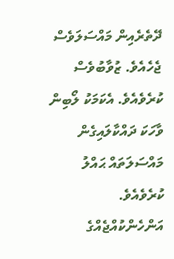ދޭތެރެއިން މައްސަލަވެސް ޖެހެއެވެ. ޒުވާބުވެސް ކުރެވެއެވެ. އެކަމަކު ލޯބިން ވާހަކަ ދައްކާލައިގެން މައްސަލަތައް ޙައްލު ކުރެވެއެވެ. އަންހެންކުއްޖެއްގެ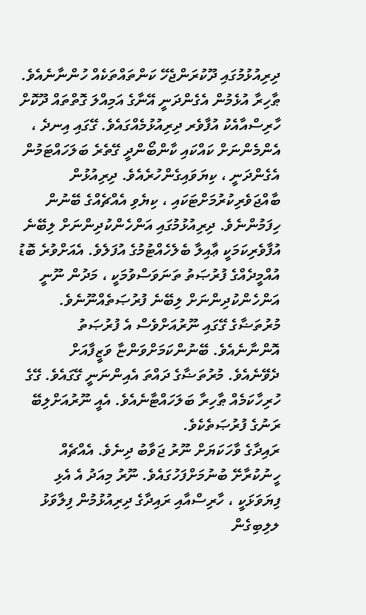ދިރިއުޅުމުގައި ދޫކުރަންޖެހޭ ކަންތައްތަކެއް ހުންނާނެއެވެ. ޠާހިރާ އުޅެމުން އެގެންދަނީ އޭނާގެ އަމިއްލަ ގޮތްތައް ދޫކޮށް ހާރިސްއާއެކު އުފާވެރ ދިރިއުޅުމެއްގައެވެ. ގޭގައި އިނދެ ، އެންމެންނަށް ކައްކައި ކާންބޯންދީ ގޭތެރެ ބަލަހައްޓަމުން އެގެންދަނީ ، ކިޔަވައިގެންހުރެއެވެ. ދިރިއުޅުން ބާއްޖަވެރިކުރުމަށްޓަކައި ، ކިޔެވި އެއްޗެއްގެ ބޭނުން ހިފަމުންނެވެ. ދިރިއުޅުމުގައި އަންހެންކުދިންނަށް ލިބޭނެ އުފާވެރިކަމަކީ ޢާއިލާ ބެލެހެއްޓުމުގެ އުފަލެވެ. އެއަށްވުރެ ބޮޑު އުއްމީދެއްގެ ފުރުޞަތު ތަނަވަސްވުމަކީ ، މަދުން ނޫނީ އަންހެންކުދިންނަށް ލިބޭނެ ފުރުޞަތެއްނޫނެވެ. މުރުތަޟާގެ ގޭގައި ނޫރުއަށްވެސް އެ ފުރުޞަތު އޮންނާނެއެވެ. ބޭނުންކަމަށްވަންޏާ ވަޒީފާއަށް ދެވޭނެއެވެ. މުރުތަޟާގެ ދައްތަ އެއިންނަނީ ގޭގައެވެ. ގޭގެ ހުރިހާކަމެއް ޠާހިރާ ބަލަހައްޓާނެއެވެ. އެއީ ނޫރުއަށްލިބޭ ރަނުގެ ފުރުޞަތެކެވެ.
ރައިދާގެ ވާހަކަޔަށް ނޫރު ޖަވާބު ދިނެވެ. އެއްޗެއް ހީނުކުރާށޭ ބުނުމަށްފަހުގައެވެ. ނޫރު މިއަދު އެ އެޅި ފިޔަވަޅަކީ ، ހާރިސްއާއި ރައިދާގެ ދިރިއުޅުމުން ފިލާވަޅު ލލިބިގެން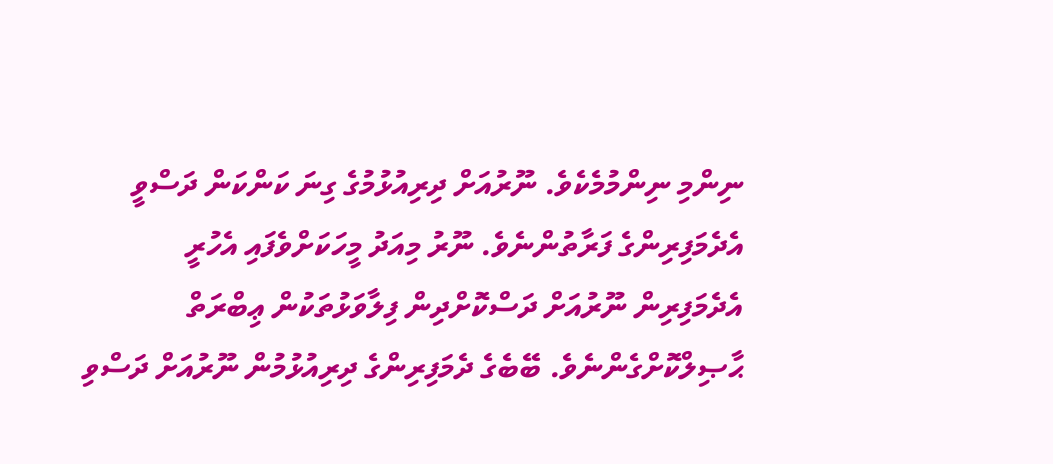ނިންމި ނިންމުމެކެވެ. ނޫރުއަށް ދިރިއުޅުމުގެ ގިނަ ކަންކަން ދަސްވީ އެދެމަފިރިންގެ ފަރާތުންނެވެ. ނޫރު މިއަދު މީހަކަށްވެފައި އެހުރީ އެދެމަފިރިން ނޫރުއަށް ދަސްކޮށްދިން ފިލާވަޅުތަކުން ޢިބްރަތް ޙާޞިލްކޮށްގެންނެވެ. ބޭބެގެ ދެމަފިރިންގެ ދިރިއުޅުމުން ނޫރުއަށް ދަސްވި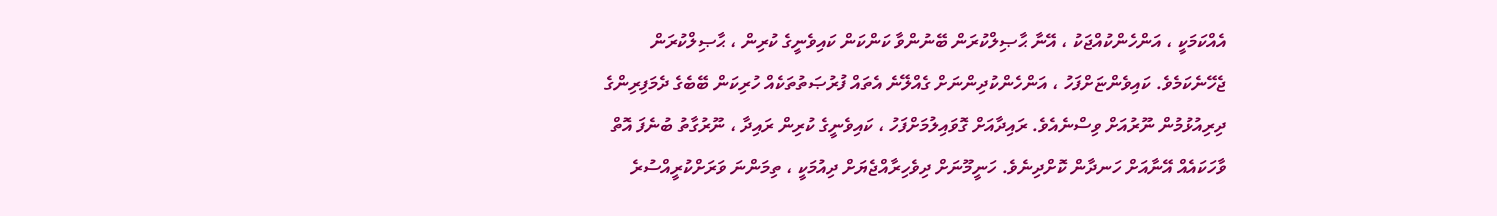އެއްކަމަކީ ، އަންހެންކުއްޖަކު ، އޭނާ ޙާޞިލްކުރަން ބޭނުންވާ ކަންކަން ކައިވެނީގެ ކުރިން ، ޙާޞިލްކުރަން ޖެހޭނެކަމެވެ. ކައިވެންޏަށްފަހު ، އަންހެންކުދިންނަށް ގެއްލޭނެ އެތައް ފުރުޞަތުތަކެއް ހުރިކަން ބޭބެގެ ދެމަފިރިންގެ ދިރިއުޅުމުން ނޫރުއަށް ވިސްނެއެވެ. ރައިދާއަށް ގޮވައިލުމަށްފަހު ، ކައިވެނީގެ ކުރިން ރައިދާ ، ނޫރުގާތު ބުނެފަ އޮތް ވާހަކައެއް އޭނާއަށް ހަނދާން ކޮށްދިނެވެ. ހަނީމޫނަށް ދިވެހިރާއްޖެޔަށް ދިއުމަކީ ، ތިމަންނަ ވަރަށްކުރީއްސުރެ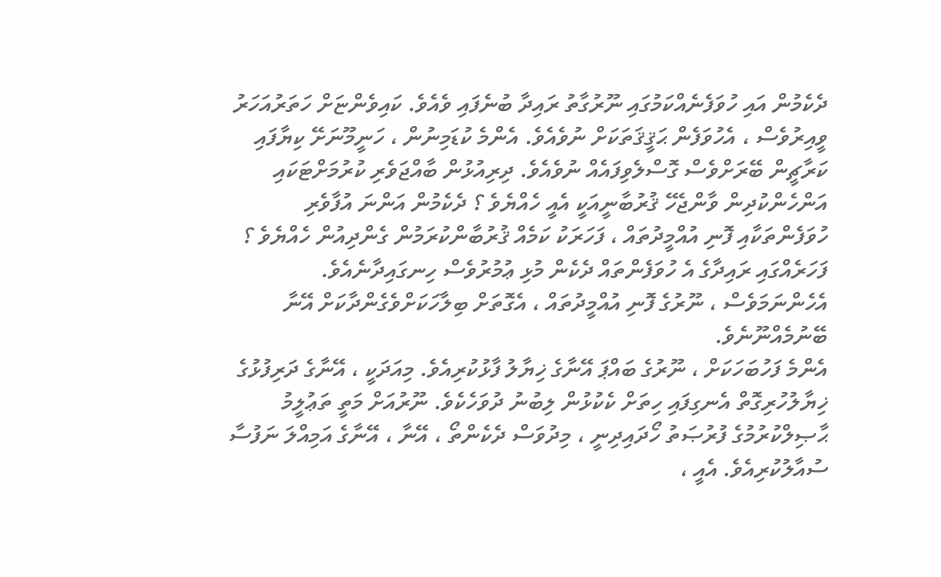ދެކެމުން އައި ހުވަފެނެއްކަމުގައި ނޫރުގާތު ރައިދާ ބުނެފައި ވެއެވެ. ކައިވެންޏަށް ހަތަރުއަހަރު ވީއިރުވެސް ، އެހުވަފެން ޙަޤީޤަތަކަށް ނުވެއެވެ. އެންމެ ކުޑަމިނުން ، ހަނީމޫނަށޭ ކިޔާފައި ކަރާޗީން ބޭރަށްވެސް ގޮސްލެވިފައެއް ނުވެއެވެ. ދިރިއުޅުން ބާއްޖަވެރި ކުރުމަށްޓަކައި އަންހެންކުދިން ވާންޖެހޭ ޤުރުބާނީއަކީ އެއީ ހެއްޔެވެ ؟ ދެކެމުން އަންނަ އުފާވެރި ހުވަފެންތަކާއި ފޮނި އުއްމީދުތައް ، ފަހަރަކު ކަމެއް ޤުރުބާންކުރަމުން ގެންދިއުން ހެއްޔެވެ ؟ ފަހަރެއްގައި ރައިދާގެ އެ ހުވަފެންތައް ދެކެން މުޅި ޢުމުރުވެސް ހިނގައިދާނެއެވެ. އެހެންނަމަވެސް ، ނޫރުގެ ފޮނި އުއްމީދުތައް ، އެގޮތަށް ބިލާހަކަށްވެގެންދާކަށް އޭނާ ބޭނުމެއްނޫނެވެ.
އެންމެ ފަހުބަހަކަށް ، ނޫރުގެ ބައްޕަ އޭނާގެ ޚިޔާލު ފާޅުކުރިއެވެ. މިއަދަކީ ، އޭނާގެ ދަރިފުޅުގެ ޚިޔާލުހުރިގޮތް އެނގިފައި ހިތަށް ކެކުޅުން ލިބުނު ދުވަހެކެވެ. ނޫރުއަށް މަތީ ތަޢުލީމު ޙާޞިލްކުރުމުގެ ފުރުޞަތު ހޯދައިދިނީ ، މިދުވަސް ދެކެންތޯ ، އޭނާ ، އޭނާގެ އަމިއްލަ ނަފުސާ ސުއާލުކުރިއެވެ. އެއީ ،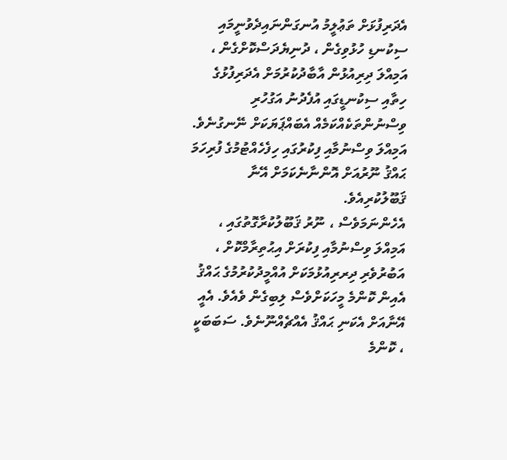އެދަރިފުޅަށް ތަޢުލީމު އުނގަންނައިދެވުނީމައި ސިކުނޑި ހުޅުވިގެން ، ދުނިޔެދަސްކޮށްގެން ، އަމިއްލަ ދިރިއުޅުން އާބާދުކުރުމަށް އެދަރިފުޅުގެ ހިތާއި ސިކުނޑީގައި އުފެދުނު އަގުހުރި ވިސްނުންތަކެއްކަމެއް އެބައްޕަޔަކަށް ނޭނގުނެވެ. އަމިއްލަ ވިސްނުމާއި ފިކުރުގައި ހިފެހެއްޓުމުގެ ފުރިހަމަ ޙައްޤު ނޫރުއަށް އޮންނާނެކަމަށް އޭނާ ޤަބޫލުކުރިއެވެ.
އެހެންނަމަވެސް ، ނޫރު ޤަބޫލުކުރާގޮތުގައި ، އަމިއްލަ ވިސްނުމާއި ފިކުރަށް އިޙުތިރާމްކޮށް ، އަބުރުވެރި ދިރރިއުޅުމަކަށް އުއްމީދުކުރުމުގެ ޙައްޤު އެއިން ކޮންމެ މީހަކަށްވެސް ލިބިގެން ވެއެވެ. އެއީ އޭނާއަށް އެކަނި ޙައްޤު އެއްޗެއްނޫނެވެ. ސަބަބަކީ ، ކޮންމެ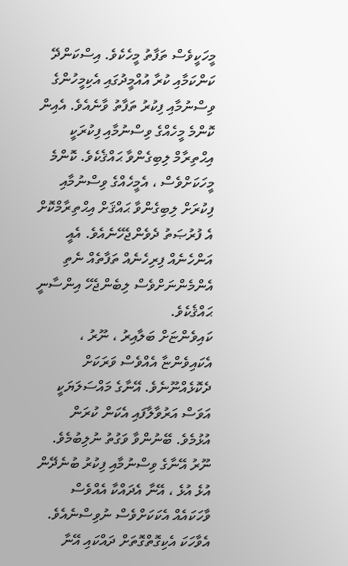މީހަކީވެސް ތަފާތު މީހެކެވެ. އިސްކަންދޭ ކަންކަމާއި ކުރާ އުއްމީދުގައި އެކިމީހުންގެ ވިސްނުމާއި ފިކުރު ތަފާތު ވާނެއެވެ. އެއިން ކޮންމެ މީހެއްގެ ވިސްނުމާއި ފިކުރަކީ އިޙްތިރާމް ލިބިގެންވާ ޙައްޤެކެވެ. ކޮންމެ މީހަކަށްވެސް ، އެމީހެއްގެ ވިސްނުމާއި ފިކުރަށް ލިބިގެންވާ ޙައްޤަށް އިޙްތިރާމްކޮށް އެ ފުރުޞަތު ދެވެންޖެހޭނެއެވެ. އެއީ އަންހެނެއް ފިރިހެނެއް ތަފާތެއް ނެތި އެންމެންނަށްވެސް ލިބެންޖެހޭ އިންސާނީ ޙައްޤެކެވެ.
ކައިވެންޏަށް ބަލާއިރު ، ނޫރު ، އެކައިވެންޏާ އެއްވެސް ވަރަކަށް ދެކޮޅެއްނޫނެވެ. އޭނާގެ މައްސަލަޔަކީ އަވަސް އަރުވާލާފައި އެކަން ކުރަން އުޅުމެވެ. ބޭނުންވާ ވަގުތު ނުލިބުމެވެ. ނޫރު އޭނާގެ ވިސްނުމާއި ފިކުރު ބުނެދޭން އުޅެ އުޅެ ، އޭނާ އެދައްކާ އެއްވެސް ވާހަކައެއް އެކަކަށްވެސް ނުވިސްނެއެވެ. އެވާހަކަ އެކިގޮތްގޮތަށް ދައްކައި އޭނާ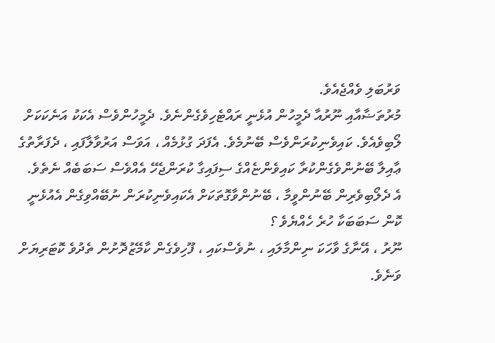ވަރުބަލި ވެއްޖެއެވެ.
މުރުތަޟާއާއި ނޫރުއާ ދެމީހުން އުޅެނީ ރައްޓެހިވެގެންނެވެ. ދެމީހުންވެސް އެކަކު އަނެކަކަށް ލޯބިވެއެވެ. ކައިވެނިކުރަންވެސް ބޭނުމެވެ. އެފަދަ ގުޅުމެއް ، އަވަސް އަރުވާލާފައި ، ދެފަރާތުގެ ޢާއިލާ ބޭނުންވެގެންކުރާ ކައިވެންޏެއްގެ ސިފައިގާ ކުރަންޖެހޭ އެއްވެސް ސަބަބެއް ނެތެވެ. އެ ދެލޯބިވެރިން ބޭނުންވީމާ ، ބޭނުންވާގޮތަކަށް އެކައިވެނިކުރަން ނުބޭއްވިގެން އެއުޅެނީ ކޮން ސަބަބަކާ ހުރެ ހެއްޔެވެ ؟
ނޫރު ، އޭނާގެ ވާހަކަ ނިންމާލައި ، ނުވެސްކައި ، ފޫހިވެގެން ކާމޭޒުދޮށުން ތެދުވެ ކޮޓަރިޔަށް ވަނެވެ.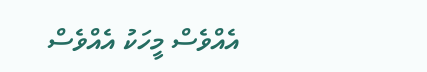އެއްވެސް މީހަކު އެއްވެސް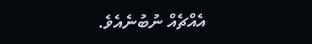އެއްޗެއް ނުބުނެއެވެ.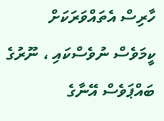ހާރިސް އެތައްވަރަކަށް ކީމަވެސް ނުވެސްކައި ، ނޫރުގެ ބައްޕަވެސް އޭނާގެ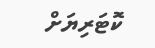ކޮޓަރިޔަށް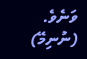ވަނެވެ.
(ނުނިމޭ)